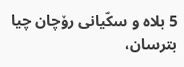5 بلاه و سکّیانی رۆچان چیا بترسان،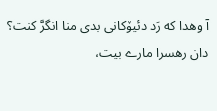آ وهدا که رَد دئیۆکانی بدی منا انگرَّ کنت؟
دان رهسرا مارے بیت،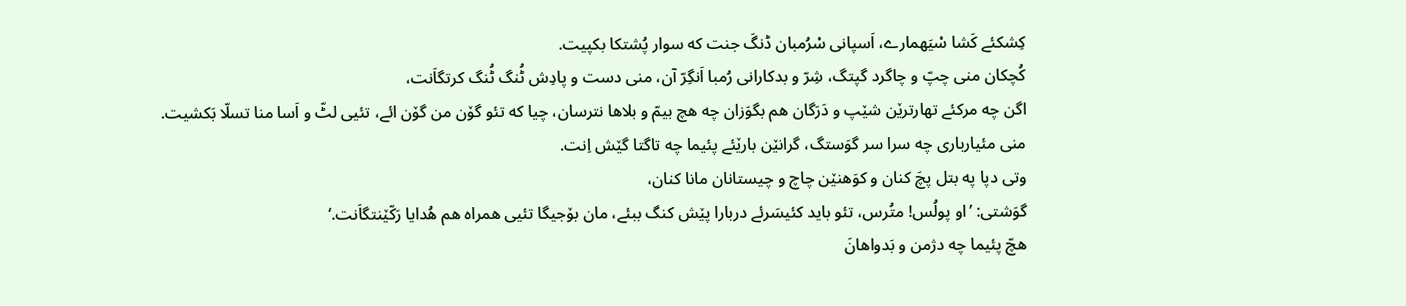کِشکئے کَشا سْیَهمارے، اَسپانی سْرُمبان ڈنگَ جنت که سوار پُشتکا بکپیت.
کُچکان منی چپّ و چاگرد گپتگ، شِرّ و بدکارانی رُمبا اَنگِرّ آن، منی دست و پادِش ٹُنگ ٹُنگ کرتگاَنت،
اگن چه مرکئے تهارترێن شێپ و دَرَگان هم بگوَزان چه هچ بیمّ و بلاها نترسان، چیا که تئو گۆن من گۆن ائے، تئیی لٹّ و اَسا منا تسلّا بَکشیت.
منی مئیارباری چه سرا سر گوَستگ، گرانێن بارێئے پئیما چه تاگتا گێش اِنت.
وتی دپا په بتل پچَ کنان و کوَهنێن چاچ و چیستانان مانا کنان،
گوَشتی: ’او پولُس! متُرس، تئو باید کئیسَرئے دربارا پێش کنگ ببئے، مان بۆجیگا تئیی همراه هم هُدایا رَکّێنتگاَنت.‘
هچّ پئیما چه دژمن و بَدواهانَ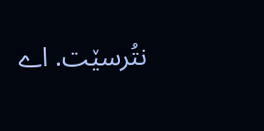نتُرسێت. اے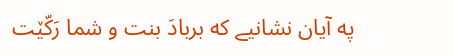په آیان نشانیے که بربادَ بنت و شما رَکّێت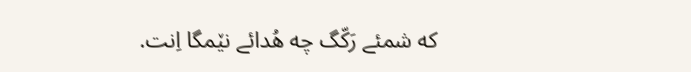که شمئے رَکّگ چه هُدائے نێمگا اِنت.